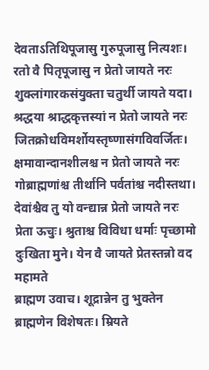देवताऽतिथिपूजासु गुरुपूजासु नित्यशः। रतो वै पितृपूजासु न प्रेतो जायते नरः
शुक्लांगारकसंयुक्ता चतुर्थी जायते यदा। श्रद्धया श्राद्धकृत्तस्यां न प्रेतो जायते नरः
जितक्रोधविमर्शोयस्तृष्णासंगविवर्जितः। क्षमावान्दानशीलश्च न प्रेतो जायते नरः
गोब्राह्मणांश्च तीर्थानि पर्वतांश्च नदीस्तथा। देवांश्चैव तु यो वन्द्यान्न प्रेतो जायते नरः
प्रेता ऊचुः। श्रुताश्च विविधा धर्माः पृच्छामो दुःखिता मुने। येन वै जायते प्रेतस्तन्नो वद महामते
ब्राह्मण उवाच। शूद्रान्नेन तु भुक्तेन ब्राह्मणेन विशेषतः। म्रियते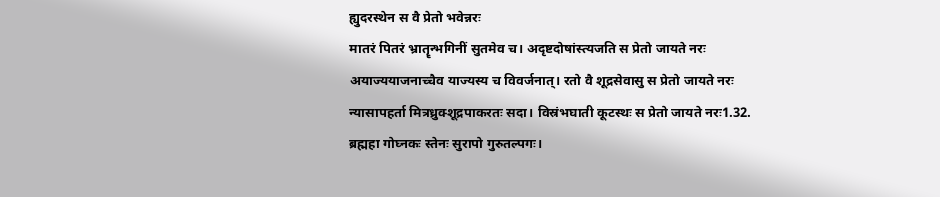ह्युदरस्थेन स वै प्रेतो भवेन्नरः
मातरं पितरं भ्रातॄन्भगिनीं सुतमेव च। अदृष्टदोषांस्त्यजति स प्रेतो जायते नरः
अयाज्ययाजनाच्चैव याज्यस्य च विवर्जनात्। रतो वै शूद्रसेवासु स प्रेतो जायते नरः
न्यासापहर्ता मित्रध्रुक्शूद्रपाकरतः सदा। विस्रंभघाती कूटस्थः स प्रेतो जायते नरः1.32.
ब्रह्महा गोघ्नकः स्तेनः सुरापो गुरुतल्पगः।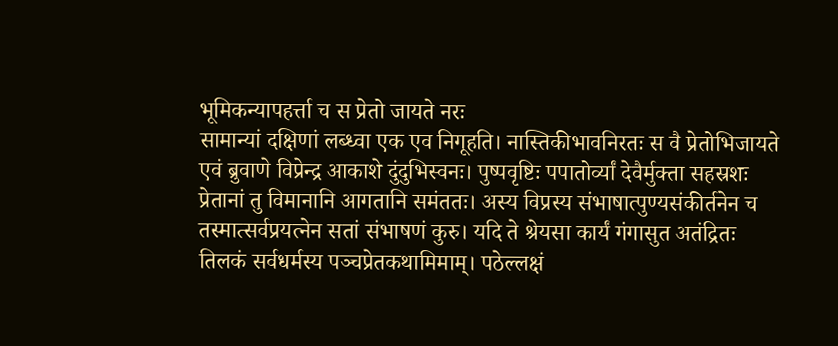भूमिकन्यापहर्त्ता च स प्रेतो जायते नरः
सामान्यां दक्षिणां लब्ध्वा एक एव निगूहति। नास्तिकीभावनिरतः स वै प्रेतोभिजायते
एवं ब्रुवाणे विप्रेन्द्र आकाशे दुंदुभिस्वनः। पुष्पवृष्टिः पपातोर्व्यां देवैर्मुक्ता सहस्रशः
प्रेतानां तु विमानानि आगतानि समंततः। अस्य विप्रस्य संभाषात्पुण्यसंकीर्तनेन च
तस्मात्सर्वप्रयत्नेन सतां संभाषणं कुरु। यदि ते श्रेयसा कार्यं गंगासुत अतंद्रितः
तिलकं सर्वधर्मस्य पञ्चप्रेतकथामिमाम्। पठेल्लक्षं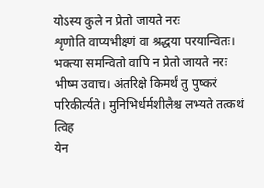योऽस्य कुले न प्रेतो जायते नरः
शृणोति वाप्यभीक्ष्णं वा श्रद्धया परयान्वितः। भक्त्या समन्वितो वापि न प्रेतो जायते नरः
भीष्म उवाच। अंतरिक्षे किमर्थं तु पुष्करं परिकीर्त्यते। मुनिभिर्धर्मशीलैश्च लभ्यते तत्कथं त्विह
येन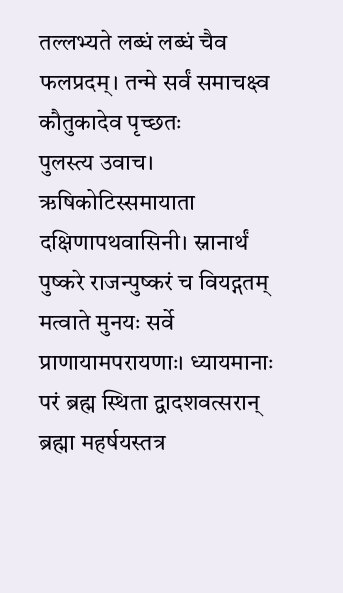तल्लभ्यते लब्धं लब्धं चैव फलप्रदम्। तन्मे सर्वं समाचक्ष्व कौतुकादेव पृच्छतः
पुलस्त्य उवाच। ऋषिकोटिस्समायाता दक्षिणापथवासिनी। स्नानार्थं पुष्करे राजन्पुष्करं च वियद्गतम्
मत्वाते मुनयः सर्वे प्राणायामपरायणाः। ध्यायमानाः परं ब्रह्म स्थिता द्वादशवत्सरान्
ब्रह्मा महर्षयस्तत्र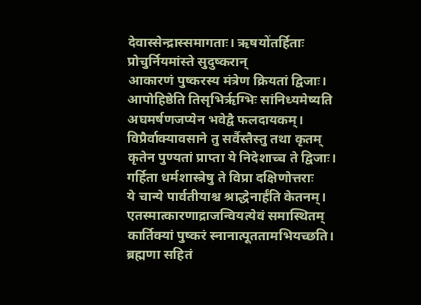देवास्सेन्द्रास्समागताः। ऋषयोंतर्हिताः प्रोचुर्नियमांस्ते सुदुष्करान्
आकारणं पुष्करस्य मंत्रेण क्रियतां द्विजाः। आपोहिष्ठेति तिसृभिर्ऋग्भिः सांनिध्यमेष्यति
अघमर्षणजप्येन भवेद्वै फलदायकम्। विप्रैर्वाक्यावसाने तु सर्वैस्तैस्तु तथा कृतम्
कृतेन पुण्यतां प्राप्ता ये निदेशाच्च ते द्विजाः। गर्हिता धर्मशास्त्रेषु ते विप्रा दक्षिणोत्तराः
ये चान्ये पार्वतीयाश्च श्राद्धेनार्हंति केतनम्। एतस्मात्कारणाद्राजन्वियत्येवं समास्थितम्
कार्तिक्यां पुष्करं स्नानात्पूततामभियच्छति। ब्रह्मणा सहितं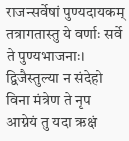राजन्सर्वेषां पुण्यदायकम्
तत्रागतास्तु ये वर्णाः सर्वे ते पुण्यभाजनाः। द्विजैस्तुल्या न संदेहो विना मंत्रेण ते नृप
आग्नेयं तु यदा ऋक्षं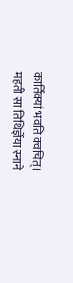कार्तिक्यां भवति क्वचित्। महती सा तिथिर्ज्ञेया स्नाने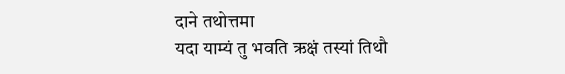दाने तथोत्तमा
यदा याम्यं तु भवति ऋक्षं तस्यां तिथौ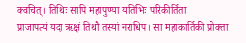क्वचित्। तिथिः सापि महापुण्या यतिभिः परिकीर्तिता
प्राजापत्यं यदा ऋक्षं तिथौ तस्यां नराधिप। सा महाकार्तिकी प्रोक्ता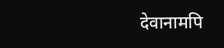देवानामपि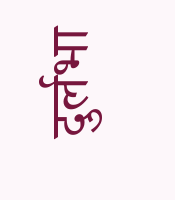दुर्लभा